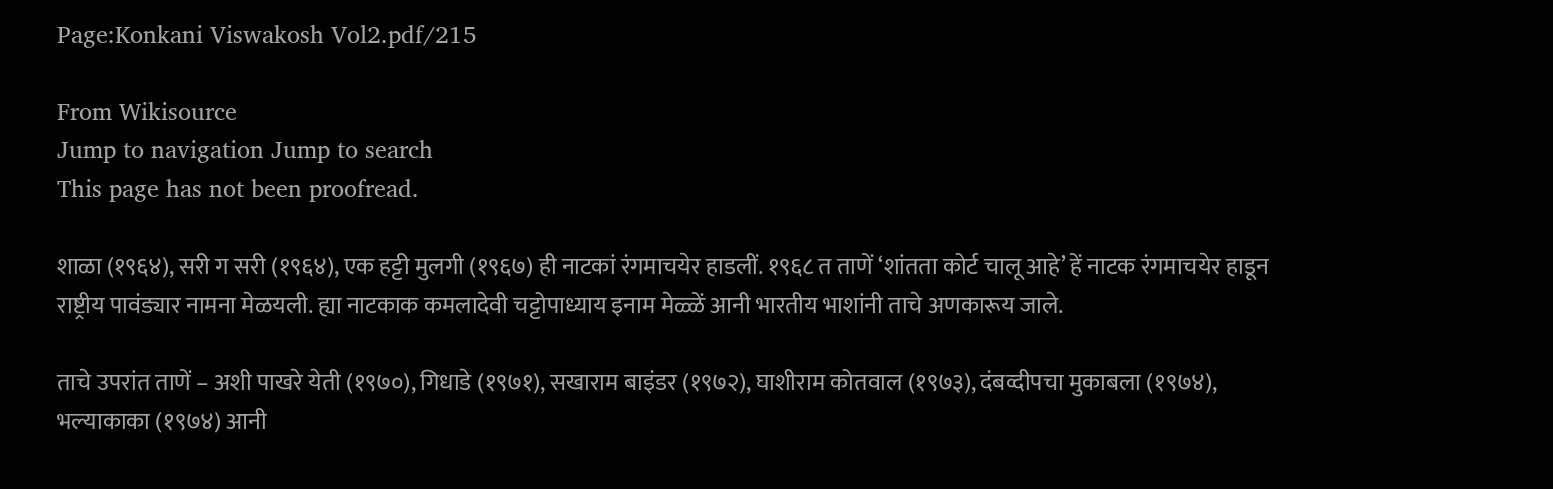Page:Konkani Viswakosh Vol2.pdf/215

From Wikisource
Jump to navigation Jump to search
This page has not been proofread.

शाळा (१९६४), सरी ग सरी (१९६४), एक हट्टी मुलगी (१९६७) ही नाटकां रंगमाचयेर हाडलीं. १९६८ त ताणें ‘शांतता कोर्ट चालू आहे’ हें नाटक रंगमाचयेर हाडून राष्ट्रीय पावंड्यार नामना मेळयली. ह्या नाटकाक कमलादेवी चट्टोपाध्याय इनाम मेळ्ळें आनी भारतीय भाशांनी ताचे अणकारूय जाले.

ताचे उपरांत ताणें – अशी पाखरे येती (१९७०), गिधाडे (१९७१), सखाराम बाइंडर (१९७२), घाशीराम कोतवाल (१९७३), दंबव्दीपचा मुकाबला (१९७४), भल्याकाका (१९७४) आनी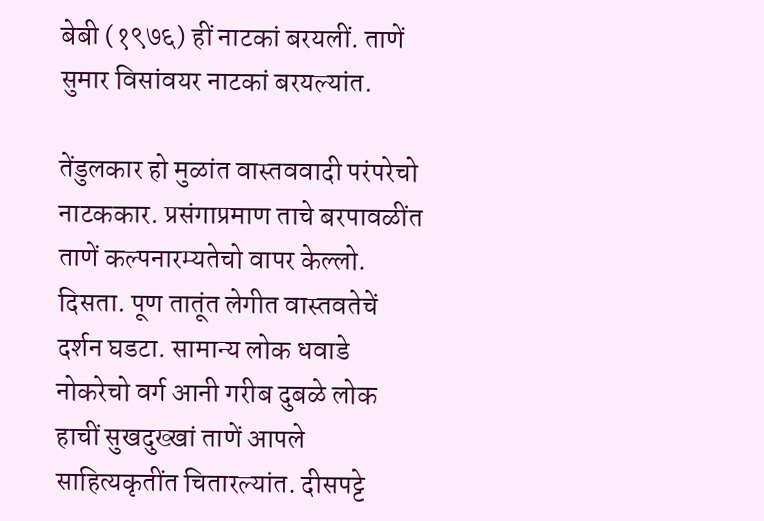बेबी (१९७६) हीं नाटकां बरयलीं. ताणें सुमार विसांवयर नाटकां बरयल्यांत.

तेंडुलकार हो मुळांत वास्तववादी परंपरेचो नाटककार. प्रसंगाप्रमाण ताचे बरपावळींत ताणें कल्पनारम्यतेचो वापर केल्लो. दिसता. पूण तातूंत लेगीत वास्तवतेचें दर्शन घडटा. सामान्य लोक धवाडे नोकरेचो वर्ग आनी गरीब दुबळे लोक हाचीं सुखदुख्खां ताणें आपले साहित्यकृतींत चितारल्यांत. दीसपट्टे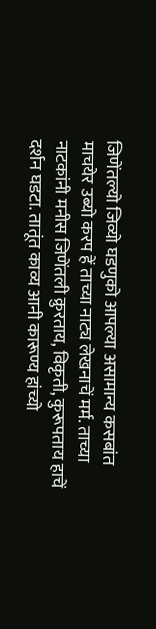जिणेंतल्यो जिव्यो घडणुको आपल्या असामान्य कसबांत माचयेर उब्यो करप हें ताच्या नाट्य लेखनाचें मर्म. ताच्या नाटकांनी मनीस जिणेंतली क्रुरताय, विकृती, कुरूपताय हाचें दर्शन घडटा. तातूंत काव्य आनी कारूण्य हांच्यो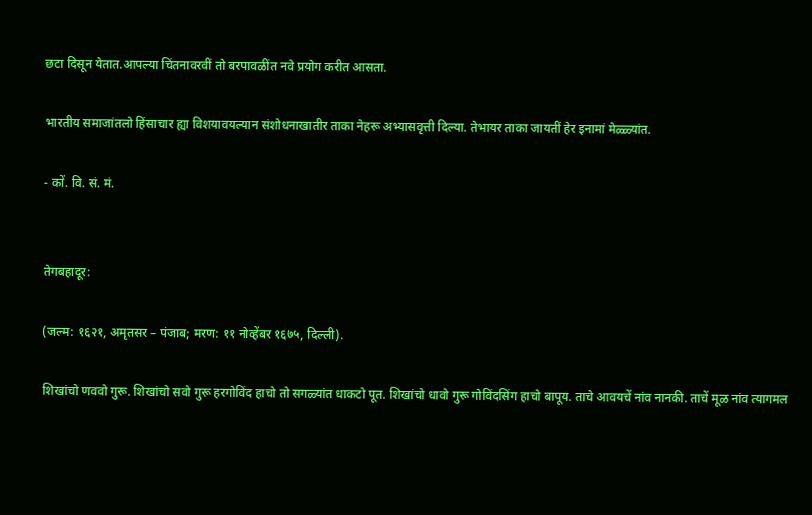छटा दिसून येतात.आपल्या चिंतनावरवीं तो बरपावळींत नवे प्रयोग करीत आसता.

भारतीय समाजांतलो हिंसाचार ह्या विशयावयल्यान संशोधनाखातीर ताका नेहरू अभ्यासवृत्ती दिल्या. तेभायर ताका जायतीं हेर इनामां मेळ्ळ्यांत.

- कों. वि. सं. मं.


तेगबहादूर:

(जल्म: १६२१, अमृतसर – पंजाब; मरण: ११ नोव्हेंबर १६७५, दिल्ली).

शिखांचो णववो गुरू. शिखांचो सवो गुरू हरगोविंद हाचो तो सगळ्यांत धाकटो पूत. शिखांचो धावो गुरू गोविंदसिंग हाचो बापूय. ताचे आवयचें नांव नानकी. ताचें मूळ नांव त्यागमल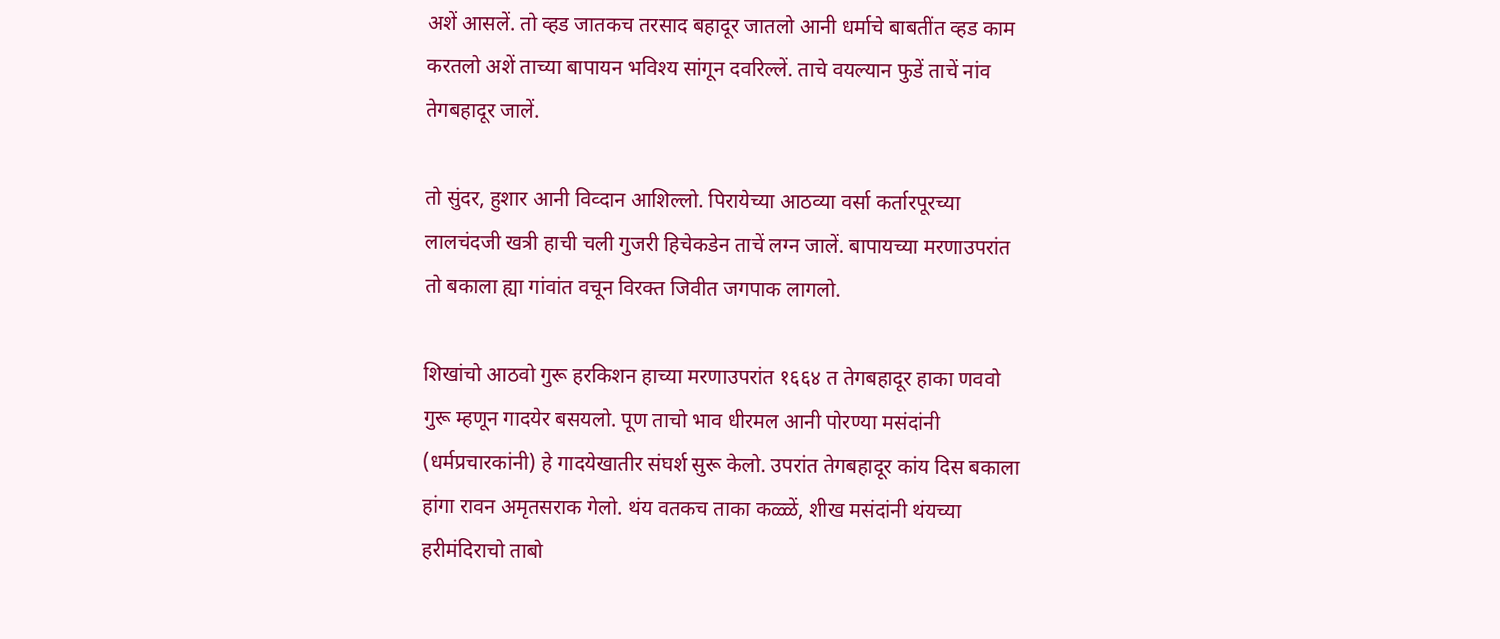अशें आसलें. तो व्हड जातकच तरसाद बहादूर जातलो आनी धर्माचे बाबतींत व्हड काम करतलो अशें ताच्या बापायन भविश्य सांगून दवरिल्लें. ताचे वयल्यान फुडें ताचें नांव तेगबहादूर जालें.

तो सुंदर, हुशार आनी विव्दान आशिल्लो. पिरायेच्या आठव्या वर्सा कर्तारपूरच्या लालचंदजी खत्री हाची चली गुजरी हिचेकडेन ताचें लग्न जालें. बापायच्या मरणाउपरांत तो बकाला ह्या गांवांत वचून विरक्त जिवीत जगपाक लागलो.

शिखांचो आठवो गुरू हरकिशन हाच्या मरणाउपरांत १६६४ त तेगबहादूर हाका णववो गुरू म्हणून गादयेर बसयलो. पूण ताचो भाव धीरमल आनी पोरण्या मसंदांनी (धर्मप्रचारकांनी) हे गादयेखातीर संघर्श सुरू केलो. उपरांत तेगबहादूर कांय दिस बकाला हांगा रावन अमृतसराक गेलो. थंय वतकच ताका कळ्ळें, शीख मसंदांनी थंयच्या हरीमंदिराचो ताबो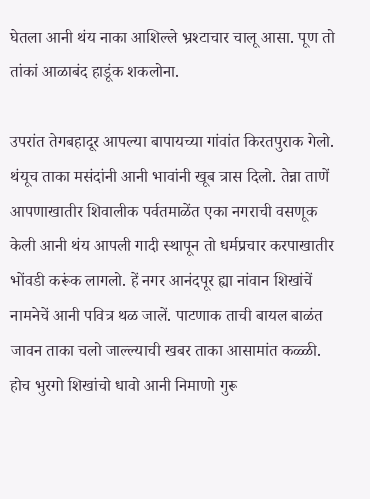घेतला आनी थंय नाका आशिल्ले भ्रश्टाचार चालू आसा. पूण तो तांकां आळाबंद हाडूंक शकलोना.

उपरांत तेगबहादूर आपल्या बापायच्या गांवांत किरतपुराक गेलो. थंयूच ताका मसंदांनी आनी भावांनी खूब त्रास दिलो. तेन्ना ताणें आपणाखातीर शिवालीक पर्वतमाळेंत एका नगराची वसणूक केली आनी थंय आपली गादी स्थापून तो धर्मप्रचार करपाखातीर भोंवडी करूंक लागलो. हें नगर आनंदपूर ह्या नांवान शिखांचें नामनेचें आनी पवित्र थळ जालें. पाटणाक ताची बायल बाळंत जावन ताका चलो जाल्ल्याची खबर ताका आसामांत कळ्ळी. होच भुरगो शिखांचो धावो आनी निमाणो गुरू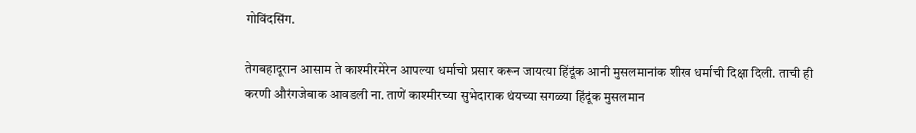गोविंदसिंग.

तेगबहादूरान आसाम ते काश्मीरमेरेन आपल्या धर्माचो प्रसार करून जायत्या हिंदूंक आनी मुसलमानांक शीख धर्माची दिक्षा दिली. ताची ही करणी औरंगजेबाक आवडली ना. ताणें काश्मीरच्या सुभेदाराक थंयच्या सगळ्या हिंदूंक मुसलमान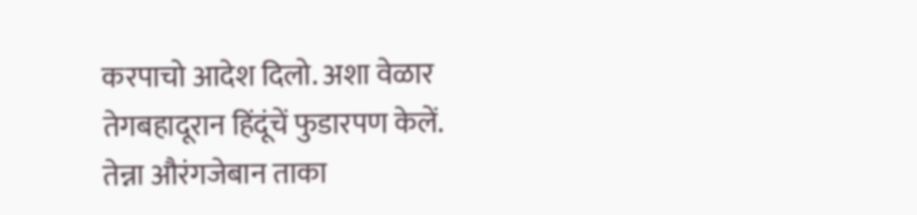करपाचो आदेश दिलो. अशा वेळार तेगबहादूरान हिंदूंचें फुडारपण केलें. तेन्ना औरंगजेबान ताका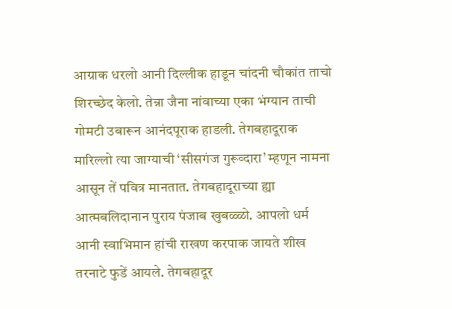आग्राक धरलो आनी दिल्लीक हाडून चांदनी चौकांत ताचो शिरच्छेद केलो. तेन्ना जैना नांवाच्या एका भंग्यान ताची गोमटी उबारून आनंदपूराक हाडली. तेगबहादूराक मारिल्लो त्या जाग्याची ‘सीसगंज गुरूव्दारा’ म्हणून नामना आसून तें पवित्र मानतात. तेगबहादूराच्या ह्या आत्मबलिदानान पुराय पंजाब खुबळ्ळो. आपलो धर्म आनी स्वाभिमान हांची राखण करपाक जायते शीख तरनाटे फुडें आयले. तेगबहादूर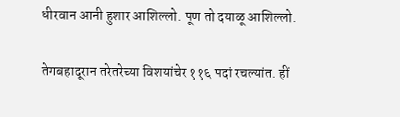धीरवान आनी हुशार आशिल्लो. पूण तो दयाळू आशिल्लो.

तेगबहादूरान तरेतरेच्या विशयांचेर ११६ पदां रचल्यांत. हीं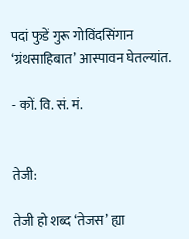पदां फुडें गुरू गोविंदसिंगान ‘ग्रंथसाहिबात’ आस्पावन घेतल्यांत.

- कों. वि. सं. मं.


तेजी:

तेजी हो शब्द ‘तेजस’ ह्या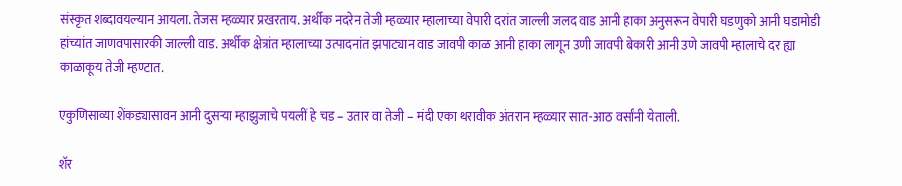संस्कृत शब्दावयल्यान आयला. तेजस म्हळ्यार प्रखरताय. अर्थीक नदरेन तेजी म्हळ्यार म्हालाच्या वेपारी दरांत जाल्ली जलद वाड आनी हाका अनुसरून वेपारी घडणुको आनी घडामोडी हांच्यांत जाणवपासारकी जाल्ली वाड. अर्थीक क्षेत्रांत म्हालाच्या उत्पादनांत झपाट्यान वाड जावपी काळ आनी हाका लागून उणी जावपी बेकारी आनी उणे जावपी म्हालाचे दर ह्या काळाकूय तेजी म्हण्टात.

एकुणिसाव्या शेंकड्यासावन आनी दुसर्‍या म्हाझुजाचे पयलीं हे चड – उतार वा तेजी – मंदी एका थरावीक अंतरान म्हळ्यार सात-आठ वर्सांनी येताली.

शॅर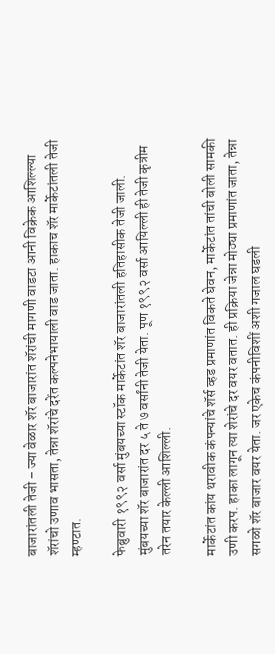बाजारांतली तेजी – ज्या वेळार शॅर बाजारांत शॅरांची मागणी वाडटा आनी विक्रेक आशिल्ल्या शॅरांचो उणाव भासता, तेन्ना शॅरांचे दरेंत कल्पनेभायाली वाड जाता. हाकाच शॅर मार्केटांतली तेजी म्हण्टात.

फेब्रुवारी १९९२ वर्सा मुंबयच्या स्टॉक मार्केटांत शॅर बाजारांतली हतिहासीक तेजी जाली. मुंबयच्या शॅर बाजारांत दर ५ ते ७ वर्सांनी तेजी येता. पूण १९९२ वर्सा आयिल्ली ही तेजी कृत्रीम तरेन तयार केल्ली आशिल्ली.

मार्केटांत कांय थरावीक कंपन्यांचे शॅर्स व्हड प्रमाणांत विकते घेवन, मार्केटांत तांची बोली सामकी उणी करप. हाका लागून त्या शेरांचे दर वयर वतात. ही प्रक्रिया जेन्ना मोठ्या प्रमाणांत जाता, तेन्ना सगळो शॅर बाजार वयर येता. जर एकेच कंपनीविशीं अशी गजाल घडली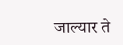जाल्यार ते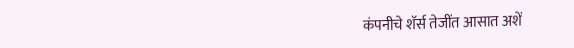कंपनीचे शॅर्स तेजींत आसात अशें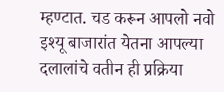म्हण्टात. चड करून आपलो नवो इश्यू बाजारांत येतना आपल्या दलालांचे वतीन ही प्रक्रिया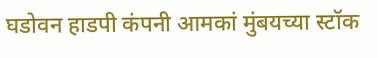घडोवन हाडपी कंपनी आमकां मुंबयच्या स्टॉक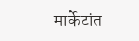मार्केटांत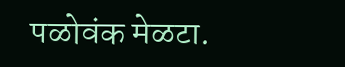पळोवंक मेळटा.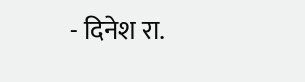- दिनेश रा.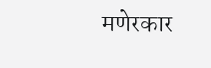मणेरकार